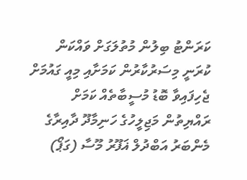ކަރަންޓު ބިލުން މުތުލަގަށް ވައްކަން ކުރަނީ މިސަރުކާރުން ކަމަށާއި މިއީ ގައުމަށް ޖެހިފައިވާ ބޮޑު މުސީބާތެއް ކަމަށް ރައްޔިތުން މަޖިލީހުގެ ހަނިމާދޫ ދާއިރާގެ މެންބަރު އަބްދުލް ޣަފޫރު މޫސާ (ގަޕޯ)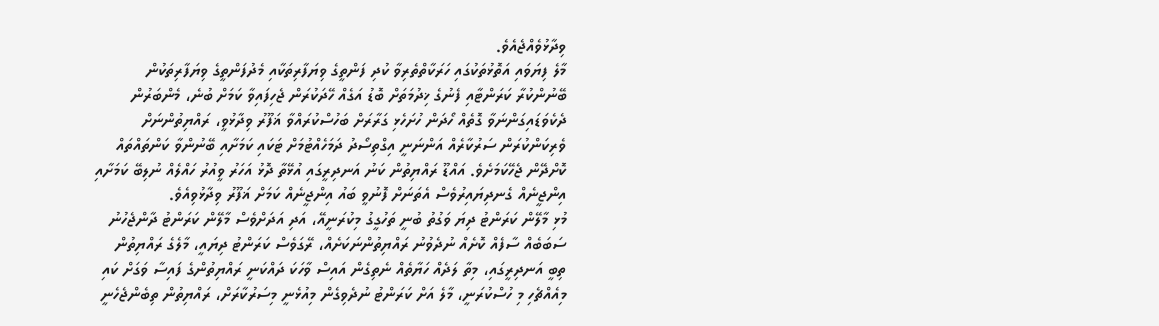ވިދާޅުވެއްޖެއެވެ.
މާލެ ފިޔަވައި އަތޮޅުތަކުގައި ހަރަކާތްތެރިވާ ކުދި ފަންތީގެ ވިޔަފާރިތަކާއި މެދުފަންތީގެ ވިޔަފާރިތަކުން ބޭނުންކުރާ ކަރަންޓާއި ފެނުގެ ޚިދުމަތަށް ބޮޑު އަގެއް ހޭދަކުރަން ޖެހިފައިވާ ކަމަށް ބުނެ، މެންބަރުން ދެކެވަޑައިގަންނަވާ ގޮތެއް ހޯދަން ހުށަހެޅި ގަރާރަށް ބަހުސްކުރައްވާ ޣަފޫރު ވިދާޅުވީ، ރައްޔިތުންނަށް ވެރިކަންކުރަން ސަރުކާރެއް އަންނަނީ އިގްތިސޯދު ދަމަހެއްޓުމަށް ޓަކައި ކަމަށާއި ބޭނުންވާ ކަންތައްތައް ކޮށްދޭން ޖެހޭކަމަށެވެ. އައްޑޫ ރައްޔިތުން ކަނު އަނދިރީގައި އުޅޭތާ ދޮޅު އަހަރު ވީއުރު ހައްލެއް ނުލިބޭ ކަމަށާއި އިންޖީނެއް ގެނދިޔައިރުވެސް އެތަނަށް ފޮނުވީ ބައު އިންޖީނެއް ކަމަށް ޣަފޫރު ވިދާޅުވިއެވެ.
މުޅި މާލޭން ކަރަންޓު ދިޔަ ވަގުތު ބުނީ ތަހުގީގު މިކުރަނީއޭ، އަދި އަދަށްވެސް މާލޭން ކަރަންޓު ދާންޖެހުނު ސަބަބެއް ސާފެއް ކޮށެއް ނުދެވުނު ރައްޔިތުންނަކަށެއް، ރޭގަވެސް ކަރަންޓު ދިޔައީ، މާލެގެ ރައްޔިތުން ތިބީ އަނދިރީގައި، މިތާ ލަދެއް ހަޔާތެއް ނެތިގެން އައިސް ވާހަކަ ދައްކަނީ ރައްޔިތުންގެ ފައިސާ ވަގަށް ކައި މިއެއްޗެހި މި ހުސްކުރަނީ، މާލެ އަށް ކަރަންޓު ނުދެވިގެން މިއުޅެނީ މިސަރުކާރަށް، ރައްޔިތުން ތިބެންޖެހެނީ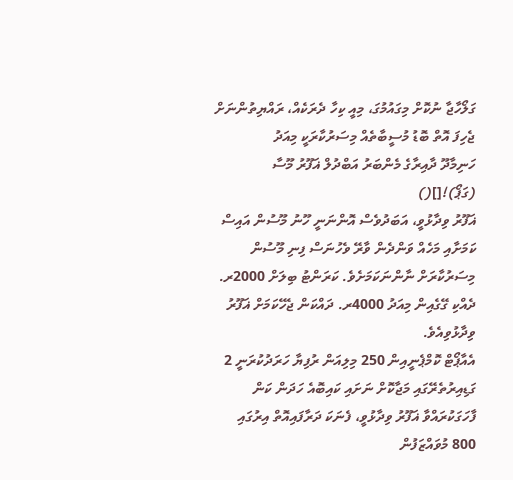ގަލޯހާޖާ ނުކޮށް މިގައުމުގަ، މިއީ ކިހާ ދެރަކެއް، ރައްޔިތުންނަށް ޖެހިފަ އޮތް ބޮޑު މުސީބާތެއް މިސަރުކާރަކީ މިއަދު
ހަނިމާދޫ ދާއިރާގެ މެންބަރު އަބްދުލް ޣަފޫރު މޫސާ (ގަޕޯ)![]()
ޣަފޫރު ވިދާޅުވީ، އަބަދުވެސް އޮންނަނީ ހޫނު މޫސުން އައިސް ކަމަށާއި މަހެއް ވަންދެން ވާރޭ ވެހުނަސް ފިނި މޫސުން މިސަރުކާރަށް ނާންނަކަމަށެވެ. ކަރަންޓު ބިލަށް 2000ރ. ދެއްކި ގޭގެއިން މިއަދު 4000ރ. ދައްކަން ޖެހޭކަމަށް ޣަފޫރު ވިދާޅުވިއެވެ.
އެއާޕޯޓް ކޮމްޕެނީއިން 250 މިލިއަން ރުފިޔާ ހަރަދުކުރަނީ 2 ގަޑިއިރުތެރޭގައި މަޖާކޮށް ނަށައި ކައިބޮއެ ހަދަން ކަން ފާހަގަކުރައްވާ ޣަފޫރު ވިދާޅުވީ، ފެނަކަ ދަރާފައިއޮތް އިރުގައި 800 މުވައްޒަފުން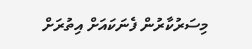މިސަރުކާރުން ފެނަކައަށް އިތުރަށް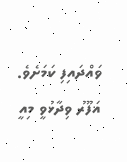ވައްދައިފި ކަމަށެވެ. ޣަފޫރު ވިދާޅުވީ މިއީ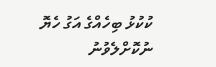ކުކުޅު ބިހެއްގެ އަގު ހެޔޮ ނުކޮށްލެވުނު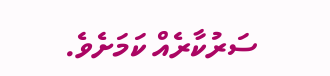ސަރުކާރެއް ކަމަށެވެ.